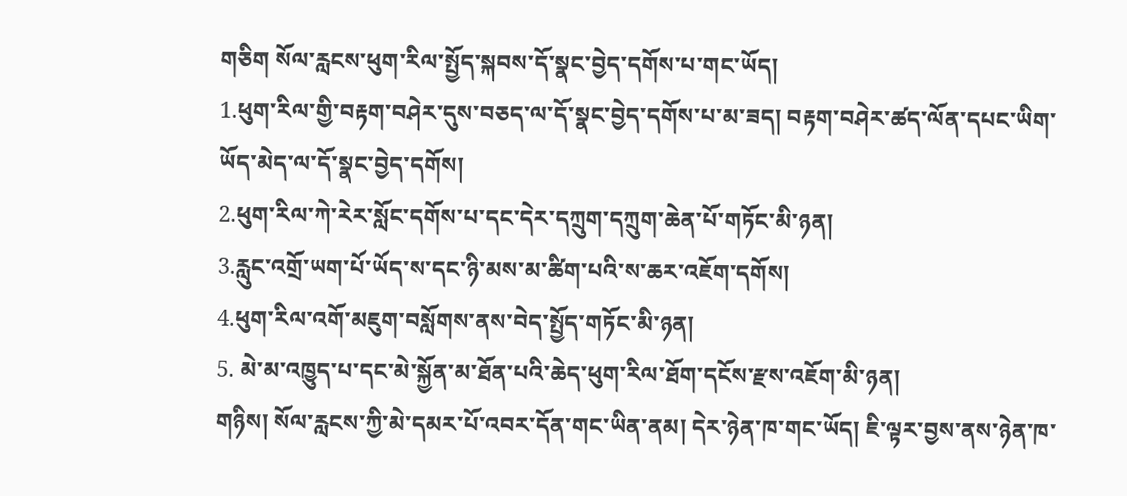གཅིག སོལ་རླངས་ཕུག་རིལ་སྤྱོད་སྐབས་དོ་སྣང་བྱེད་དགོས་པ་གང་ཡོད།
1.ཕུག་རིལ་གྱི་བརྟག་བཤེར་དུས་བཅད་ལ་དོ་སྣང་བྱེད་དགོས་པ་མ་ཟད། བརྟག་བཤེར་ཚད་ལོན་དཔང་ཡིག་ཡོད་མེད་ལ་དོ་སྣང་བྱེད་དགོས།
2.ཕུག་རིལ་ཀེ་རེར་སློང་དགོས་པ་དང་དེར་དཀྲུག་དཀྲུག་ཆེན་པོ་གཏོང་མི་ཉན།
3.རླུང་འགྲོ་ཡག་པོ་ཡོད་ས་དང་ཉི་མས་མ་ཚིག་པའི་ས་ཆར་འཇོག་དགོས།
4.ཕུག་རིལ་འགོ་མཇུག་བསློགས་ནས་བེད་སྤྱོད་གཏོང་མི་ཉན།
5. མེ་མ་འཁྱུད་པ་དང་མེ་སྐྱོན་མ་ཐོན་པའི་ཆེད་ཕུག་རིལ་ཐོག་དངོས་རྫས་འཇོག་མི་ཉན།
གཉིས། སོལ་རླངས་ཀྱི་མེ་དམར་པོ་འབར་དོན་གང་ཡིན་ནམ། དེར་ཉེན་ཁ་གང་ཡོད། ཇི་ལྟར་བྱས་ནས་ཉེན་ཁ་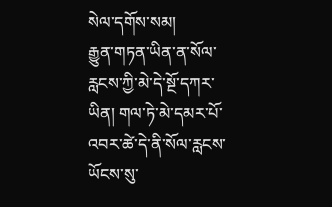སེལ་དགོས་སམ།
རྒྱུན་གཏན་ཡིན་ན་སོལ་རླངས་ཀྱི་མེ་དེ་སྔོ་དཀར་ཡིན། གལ་ཏེ་མེ་དམར་པོ་འབར་ཚེ་དེ་ནི་སོལ་རླངས་ཡོངས་སུ་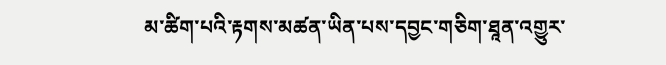མ་ཚིག་པའི་རྟགས་མཚན་ཡིན་པས་དབྱང་གཅིག་ཐཱན་འགྱུར་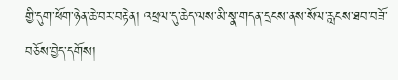གྱི་དུག་ཕོག་ཉེན་ཆེ་བར་བརྟེན། འཕྲལ་དུ་ཆེད་ལས་མི་སྣ་གདན་དྲངས་ནས་སོལ་རླངས་ཐབ་བཟོ་བཅོས་བྱེད་དགོས།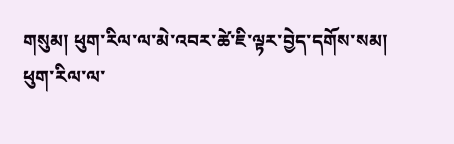གསུམ། ཕུག་རིལ་ལ་མེ་འབར་ཚེ་ཇི་ལྟར་བྱེད་དགོས་སམ།
ཕུག་རིལ་ལ་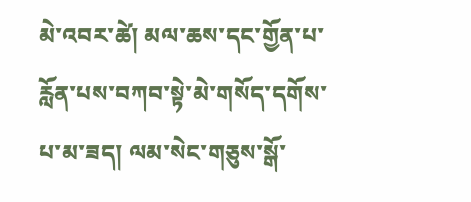མེ་འབར་ཚེ། མལ་ཆས་དང་གྱོན་པ་རློན་པས་བཀབ་སྟེ་མེ་གསོད་དགོས་པ་མ་ཟད། ལམ་སེང་གཅུས་སྒོ་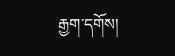རྒྱག་དགོས།